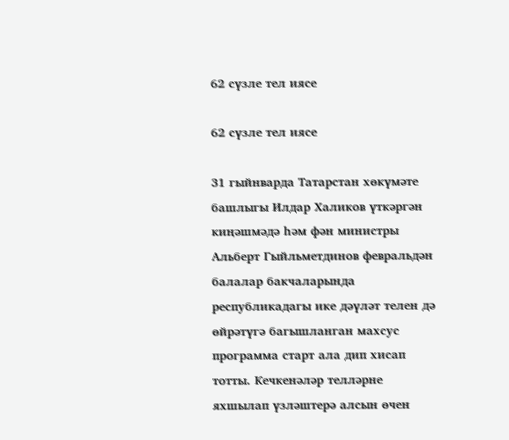62 сүзле тел иясе

62 сүзле тел иясе

31 гыйнварда Татарстан хөкүмәте башлыгы Илдар Халиков үткәргән киңәшмәдә һәм фән министры Альберт Гыйльметдинов февральдән балалар бакчаларында республикадагы ике дәүләт телен дә өйрәтүгә багышланган махсус программа старт ала дип хисап тотты. Кечкенәләр телләрне яхшылап үзләштерә алсын өчен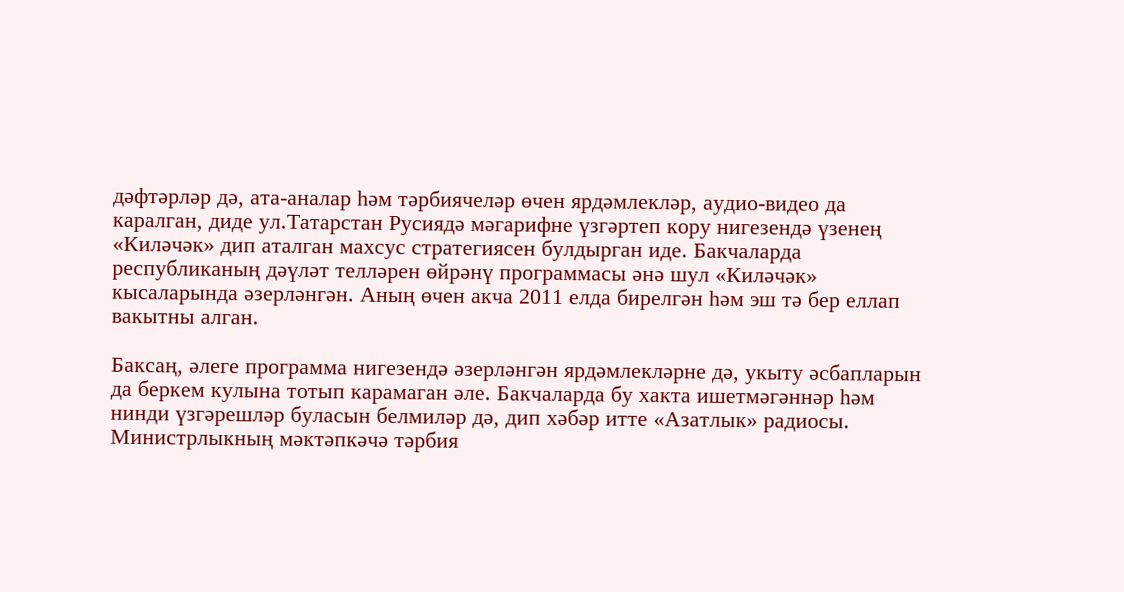дәфтәрләр дә, ата-аналар һәм тәрбиячеләр өчен ярдәмлекләр, аудио-видео да каралган, диде ул.Татарстан Русиядә мәгарифне үзгәртеп кору нигезендә үзенең «Киләчәк» дип аталган махсус стратегиясен булдырган иде. Бакчаларда республиканың дәүләт телләрен өйрәнү программасы әнә шул «Киләчәк» кысаларында әзерләнгән. Аның өчен акча 2011 елда бирелгән һәм эш тә бер еллап вакытны алган.

Баксаң, әлеге программа нигезендә әзерләнгән ярдәмлекләрне дә, укыту әсбапларын да беркем кулына тотып карамаган әле. Бакчаларда бу хакта ишетмәгәннәр һәм нинди үзгәрешләр буласын белмиләр дә, дип хәбәр итте «Азатлык» радиосы. Министрлыкның мәктәпкәчә тәрбия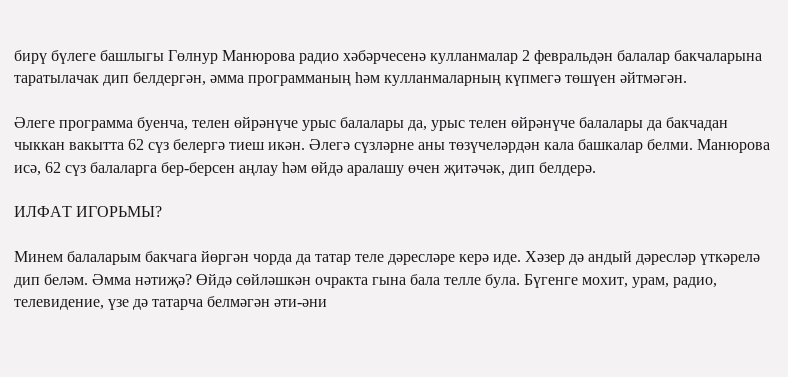бирү бүлеге башлыгы Гөлнур Манюрова радио хәбәрчесенә кулланмалар 2 февральдән балалар бакчаларына таратылачак дип белдергән, әмма программаның һәм кулланмаларның күпмегә төшүен әйтмәгән.

Әлеге программа буенча, телен өйрәнүче урыс балалары да, урыс телен өйрәнүче балалары да бакчадан чыккан вакытта 62 сүз белергә тиеш икән. Әлегә сүзләрне аны төзүчеләрдән кала башкалар белми. Манюрова исә, 62 сүз балаларга бер-берсен аңлау һәм өйдә аралашу өчен җитәчәк, дип белдерә.

ИЛФАТ ИГОРЬМЫ?

Минем балаларым бакчага йөргән чорда да татар теле дәресләре керә иде. Хәзер дә андый дәресләр үткәрелә дип беләм. Әмма нәтиҗә? Өйдә сөйләшкән очракта гына бала телле була. Бүгенге мохит, урам, радио, телевидение, үзе дә татарча белмәгән әти-әни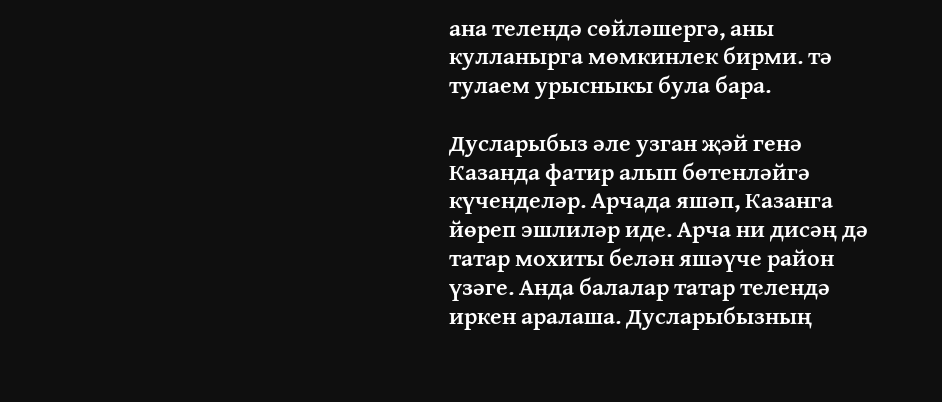ана телендә сөйләшергә, аны кулланырга мөмкинлек бирми. тә тулаем урысныкы була бара.

Дусларыбыз әле узган җәй генә Казанда фатир алып бөтенләйгә күченделәр. Арчада яшәп, Казанга йөреп эшлиләр иде. Арча ни дисәң дә татар мохиты белән яшәүче район үзәге. Анда балалар татар телендә иркен аралаша. Дусларыбызның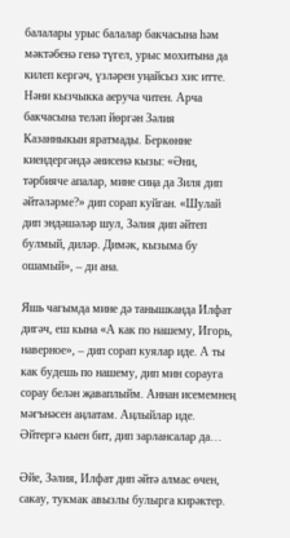балалары урыс балалар бакчасына һәм мәктәбенә генә түгел, урыс мохитына да килеп кергәч, үзләрен уңайсыз хис итте. Нәни кызчыкка аеруча читен. Арча бакчасына теләп йөргән Зәлия Казанныкын яратмады. Беркөнне киендергәндә әнисенә кызы: «Әни, тәрбияче апалар, мине сиңа да Зиля дип әйтәләрме?» дип сорап куйган. «Шулай дип эндәшәләр шул, Зәлия дип әйтеп булмый, диләр. Димәк, кызыма бу ошамый», – ди ана.

Яшь чагымда мине дә танышканда Илфат дигәч, еш кына «А как по нашему, Игорь, наверное», – дип сорап куялар иде. А ты как будешь по нашему, дип мин сорауга сорау белән җаваплыйм. Аннан исемемнең мәгънәсен аңлатам. Аңлыйлар иде. Әйтергә кыен бит, дип зарлансалар да…

Әйе, Зәлия, Илфат дип әйтә алмас өчен, сакау, тукмак авызлы булырга кирәктер.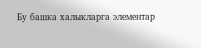Бу башка халыкларга элементар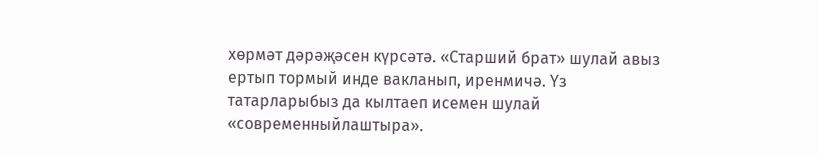хөрмәт дәрәҗәсен күрсәтә. «Старший брат» шулай авыз ертып тормый инде вакланып, иренмичә. Үз татарларыбыз да кылтаеп исемен шулай «современныйлаштыра».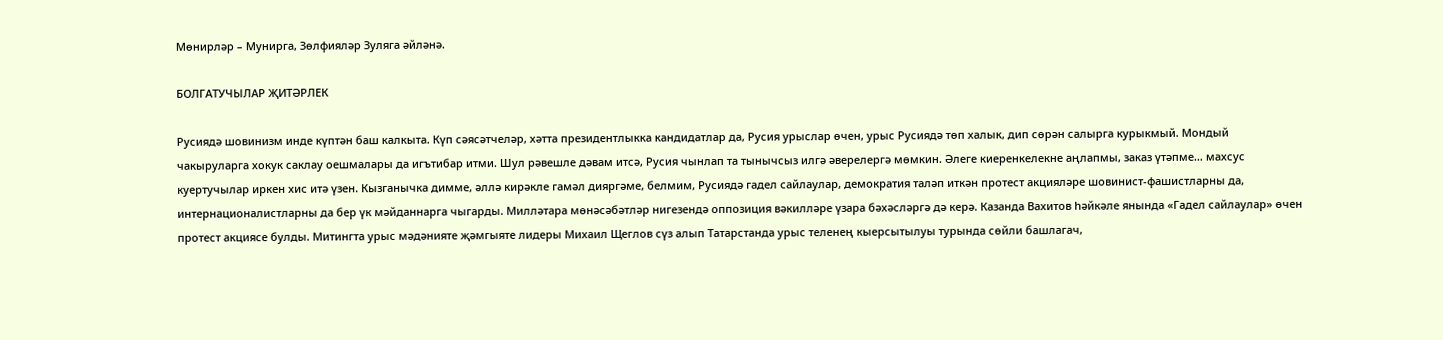Мөнирләр – Мунирга, Зөлфияләр Зуляга әйләнә.

БОЛГАТУЧЫЛАР ҖИТӘРЛЕК

Русиядә шовинизм инде күптән баш калкыта. Күп сәясәтчеләр, хәтта президентлыкка кандидатлар да, Русия урыслар өчен, урыс Русиядә төп халык, дип сөрән салырга курыкмый. Мондый чакыруларга хокук саклау оешмалары да игътибар итми. Шул рәвешле дәвам итсә, Русия чынлап та тынычсыз илгә әверелергә мөмкин. Әлеге киеренкелекне аңлапмы, заказ үтәпме… махсус куертучылар иркен хис итә үзен. Кызганычка димме, әллә кирәкле гамәл дияргәме, белмим, Русиядә гадел сайлаулар, демократия таләп иткән протест акцияләре шовинист-фашистларны да, интернационалистларны да бер үк мәйданнарга чыгарды. Милләтара мөнәсәбәтләр нигезендә оппозиция вәкилләре үзара бәхәсләргә дә керә. Казанда Вахитов һәйкәле янында «Гадел сайлаулар» өчен протест акциясе булды. Митингта урыс мәдәнияте җәмгыяте лидеры Михаил Щеглов сүз алып Татарстанда урыс теленең кыерсытылуы турында сөйли башлагач,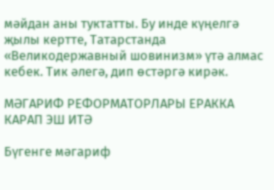мәйдан аны туктатты. Бу инде күңелгә җылы кертте, Татарстанда «Великодержавный шовинизм» үтә алмас кебек. Тик әлегә, дип өстәргә кирәк.

МӘГАРИФ РЕФОРМАТОРЛАРЫ ЕРАККА КАРАП ЭШ ИТӘ

Бүгенге мәгариф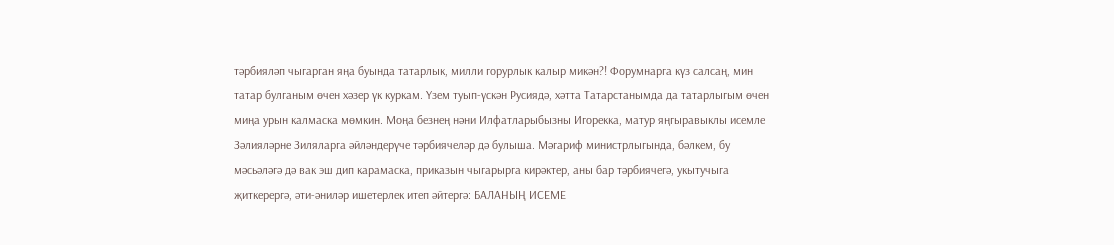тәрбияләп чыгарган яңа буында татарлык, милли горурлык калыр микән?! Форумнарга күз салсаң, мин татар булганым өчен хәзер үк куркам. Үзем туып-үскән Русиядә, хәтта Татарстанымда да татарлыгым өчен миңа урын калмаска мөмкин. Моңа безнең нәни Илфатларыбызны Игорекка, матур яңгыравыклы исемле Зәлияләрне Зиляларга әйләндерүче тәрбиячеләр дә булыша. Мәгариф министрлыгында, бәлкем, бу мәсьәләгә дә вак эш дип карамаска, приказын чыгарырга кирәктер, аны бар тәрбиячегә, укытучыга җиткерергә, әти-әниләр ишетерлек итеп әйтергә: БАЛАНЫҢ ИСЕМЕ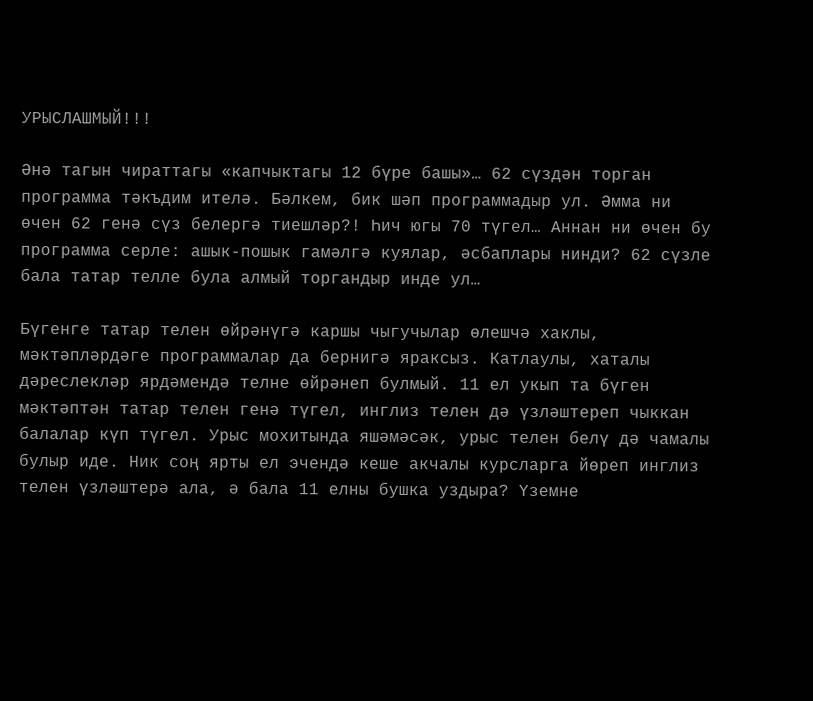УРЫСЛАШМЫЙ!!!

Әнә тагын чираттагы «капчыктагы 12 бүре башы»… 62 сүздән торган программа тәкъдим ителә. Бәлкем, бик шәп программадыр ул. Әмма ни өчен 62 генә сүз белергә тиешләр?! Һич югы 70 түгел… Аннан ни өчен бу программа серле: ашык-пошык гамәлгә куялар, әсбаплары нинди? 62 сүзле бала татар телле була алмый торгандыр инде ул…

Бүгенге татар телен өйрәнүгә каршы чыгучылар өлешчә хаклы, мәктәпләрдәге программалар да бернигә яраксыз. Катлаулы, хаталы дәреслекләр ярдәмендә телне өйрәнеп булмый. 11 ел укып та бүген мәктәптән татар телен генә түгел, инглиз телен дә үзләштереп чыккан балалар күп түгел. Урыс мохитында яшәмәсәк, урыс телен белү дә чамалы булыр иде. Ник соң ярты ел эчендә кеше акчалы курсларга йөреп инглиз телен үзләштерә ала, ә бала 11 елны бушка уздыра? Үземне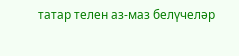татар телен аз-маз белүчеләр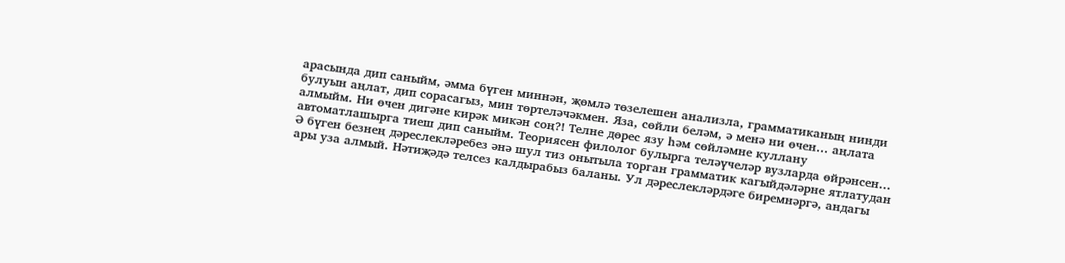арасында дип саныйм, әмма бүген миннән, җөмлә төзелешен анализла, грамматиканың нинди булуын аңлат, дип сорасагыз, мин төртеләчәкмен. Яза, сөйли беләм, ә менә ни өчен… аңлата алмыйм. Ни өчен дигәне кирәк микән соң?! Телне дөрес язу һәм сөйләмне куллану автоматлашырга тиеш дип саныйм. Теориясен филолог булырга теләүчеләр вузларда өйрәнсен… Ә бүген безнең дәреслекләребез әнә шул тиз онытыла торган грамматик кагыйдәләрне ятлатудан ары уза алмый. Нәтиҗәдә телсез калдырабыз баланы. Ул дәреслекләрдәге биремнәргә, андагы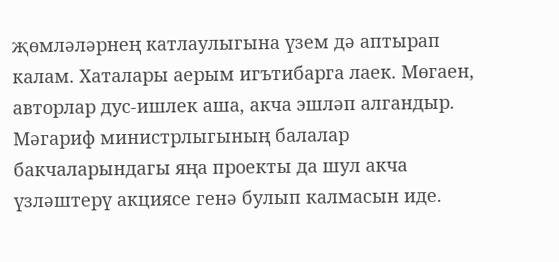җөмләләрнең катлаулыгына үзем дә аптырап калам. Хаталары аерым игътибарга лаек. Мөгаен, авторлар дус-ишлек аша, акча эшләп алгандыр. Мәгариф министрлыгының балалар бакчаларындагы яңа проекты да шул акча үзләштерү акциясе генә булып калмасын иде.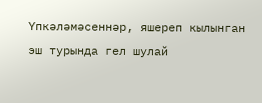Үпкәләмәсеннәр, яшереп кылынган эш турында гел шулай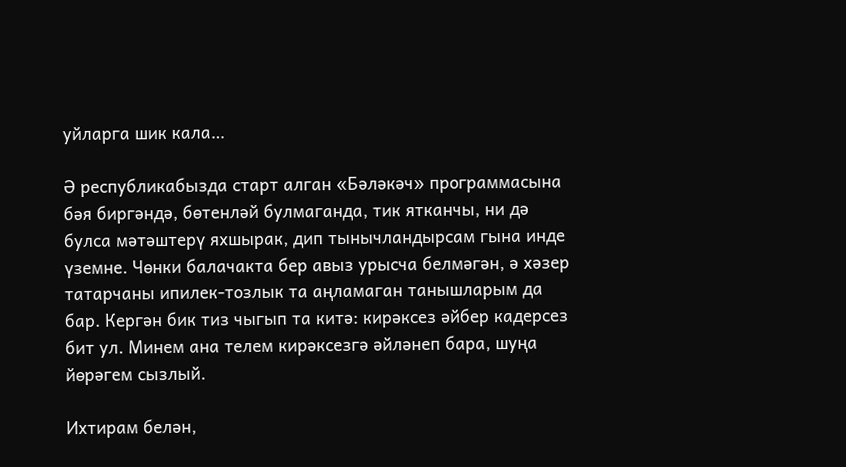уйларга шик кала…

Ә республикабызда старт алган «Бәләкәч» программасына бәя биргәндә, бөтенләй булмаганда, тик ятканчы, ни дә булса мәтәштерү яхшырак, дип тынычландырсам гына инде үземне. Чөнки балачакта бер авыз урысча белмәгән, ә хәзер татарчаны ипилек-тозлык та аңламаган танышларым да бар. Кергән бик тиз чыгып та китә: кирәксез әйбер кадерсез бит ул. Минем ана телем кирәксезгә әйләнеп бара, шуңа йөрәгем сызлый.

Ихтирам белән,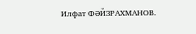Илфат ФӘЙЗРАХМАНОВ.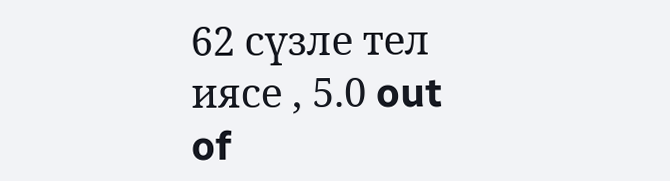62 сүзле тел иясе , 5.0 out of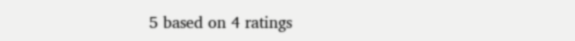5 based on 4 ratings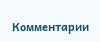Комментарии